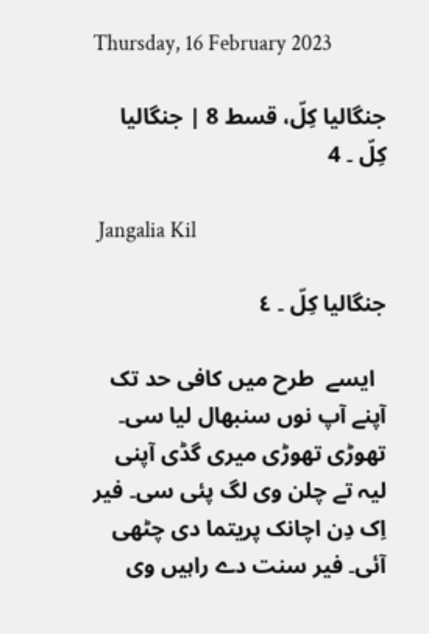Thursday, 16 February 2023

جنگالیا کِلّ، قسط 8 | جنگالیا کِلّ ۔ 4

 Jangalia Kil

جنگالیا کِلّ ۔ ٤

  ایسے  طرح میں کافی حد تک آپنے آپ نوں سنبھال لیا سی۔ تھوڑی تھوڑی میری گڈی آپنی لیہ تے چلن وی لگ پئی سی۔ فیر اِک دِن اچانک پریتما دی چٹھی آئی۔ فیر سنت دے راہیں وی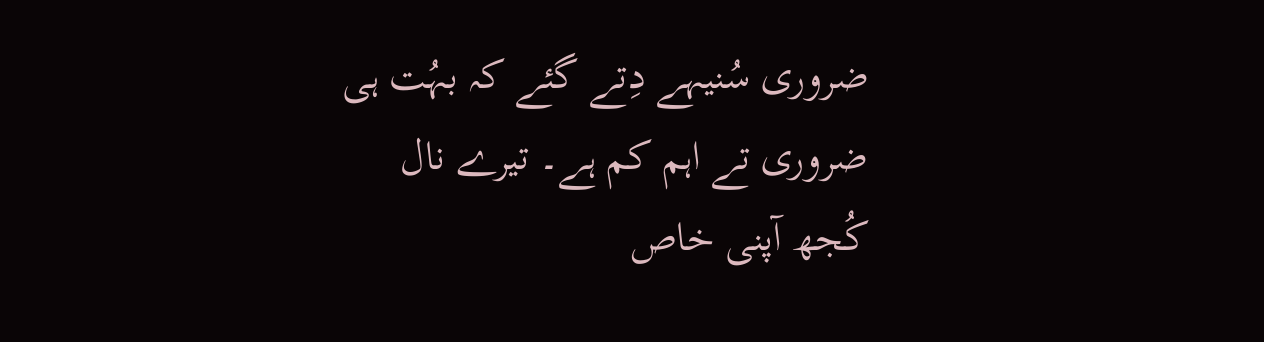ضروری سُنیہے دِتے گئے کہ بہُت ہی ضروری تے اہم کم ہے۔ تیرے نال کُجھ آپنی خاص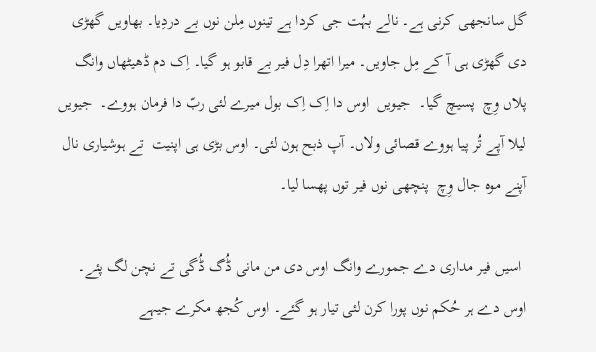گل سانجھی کرنی ہے۔ نالے بہُت جی کردا ہے تینوں مِلن نوں بے دردِیا۔ بھاویں گھڑی دی گھڑی ہی آ کے مِل جاویں۔ میرا اتھرا دِل فیر بے قابو ہو گیا۔ اِک دم ڈھیٹھاں وانگ پلاں وِچ  پسیچ گیا۔  جیویں  اوس دا اِک اِک بول میرے لئی ربّ دا فرمان ہووے۔  جیویں  لیلا آپے تُر پیا ہووے قصائی ولاں۔ آپ ذبح ہون لئی۔ اوس بڑی ہی اپنیت  تے ہوشیاری نال آپنے موہ جال وِچ  پنچھی نوں فیر توں پھسا لیا۔

 اسیں فیر مداری دے جمورے وانگ اوس دی من مانی ڈُگ ڈُگی تے نچن لگ پئے۔ اوس دے ہر حُکم نوں پورا کرن لئی تیار ہو گئے۔ اوس کُجھ مکرے جیہے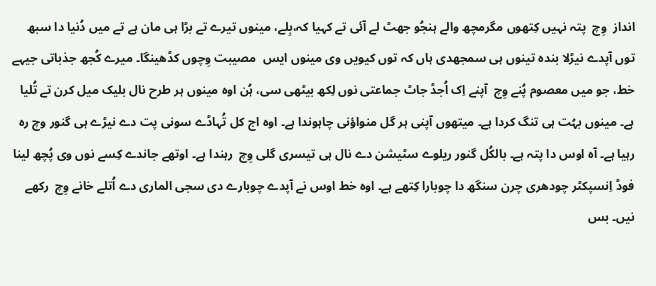انداز  وِچ  پتہ نہیں کِتھوں مگرمچھ والے ہنجُو جھٹ لے آئی تے کہیا کہ،بِلے، مینوں تیرے تے بڑا ہی مان ہے تے میں دُنیا دا سبھ توں آپدے نیڑلا بندہ تینوں ہی سمجھدی ہاں کہ توں کیویں وی مینوں ایس  مصیبت وِچوں کڈھینگا۔ میرے کُجھ جذباتی جیہے خط، جو میں معصوم پُنے وِچ  آپنے اِک اُجڈ جاٹ جماعتی نوں لِکھ بیٹھی سی، ہُن اوہ مینوں ہر طرح نال بلیک میل کرن تے تُلیا ہے۔ مینوں بہُت ہی تنگ کردا ہے۔ میتھوں آپنی ہر گل منواؤنی چاہوندا ہے۔ اوہ اج کل تُہاڈے سونی پت دے نیڑے ہی گنور وچ رہ رہیا ہے۔ آہ اوس دا پتہ ہے۔ بالکُل گنور ریلوے سٹیشن دے نال ہی تیسری گلی وِچ  رہندا ہے۔ اوتھے جاندے کِسے نوں وی پُچھ لینا فوڈ اِنسپکٹر چودھری چرن سنگھ دا چوبارا کِتھے ہے۔ اوہ خط اوس نے آپدے چوبارے دی سجی الماری دے اُتلے خانے وِچ  رکھے نیں۔ بس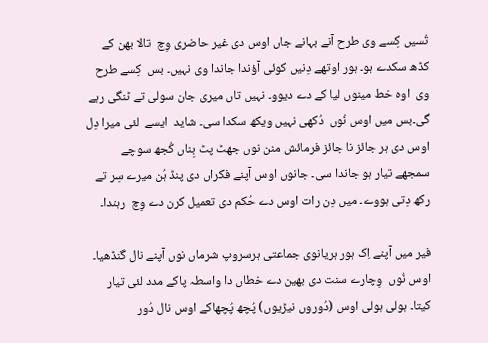تُسیں کِسے وی طرح آنے بہانے جاں اوس دی غیر حاضری وِچ  تالا بھن کے کڈھ سکدے ہو۔ ہور اوتھے دِنیں کوئی آؤندا جاندا وی نہیں۔ بس  کِسے طرح  وی  اوہ خط مینوں لیا کے دے دیوو۔ نہیں تاں میری جان سولی تے ٹنگی رہے گی۔بس میں اوس نُوں  دُکھی نہیں ویکھ سکدا سی۔ شاید  ایسے  لئی میرا دِل اوس دی ہر جائز نا جائز فرمائش منن نوں جھٹ پٹ بِناں کُجھ سوچے سمجھے تیار ہو جاندا سی۔ جانوں اوس آپنے فکراں دی پنڈ ہُن میرے سِر تے رکھ دِتی ہووے۔ میں دِن رات اوس دے حُکم دی تعمیل کرن دے وِچ  رہندا۔

فیر میں آپنے اِک ہور ہریانوی جماعتی ہرسروپ شرماں نوں آپنے نال گنڈھیا۔ اوس نُوں  وِچارے سنت دی بھین دے خطاں دا واسطہ پاکے مدد لئی تیار کیتا۔ ہولی ہولی اوس (دُوروں نیڑیوں) پُچھ پُچھاکے اوس نال دُور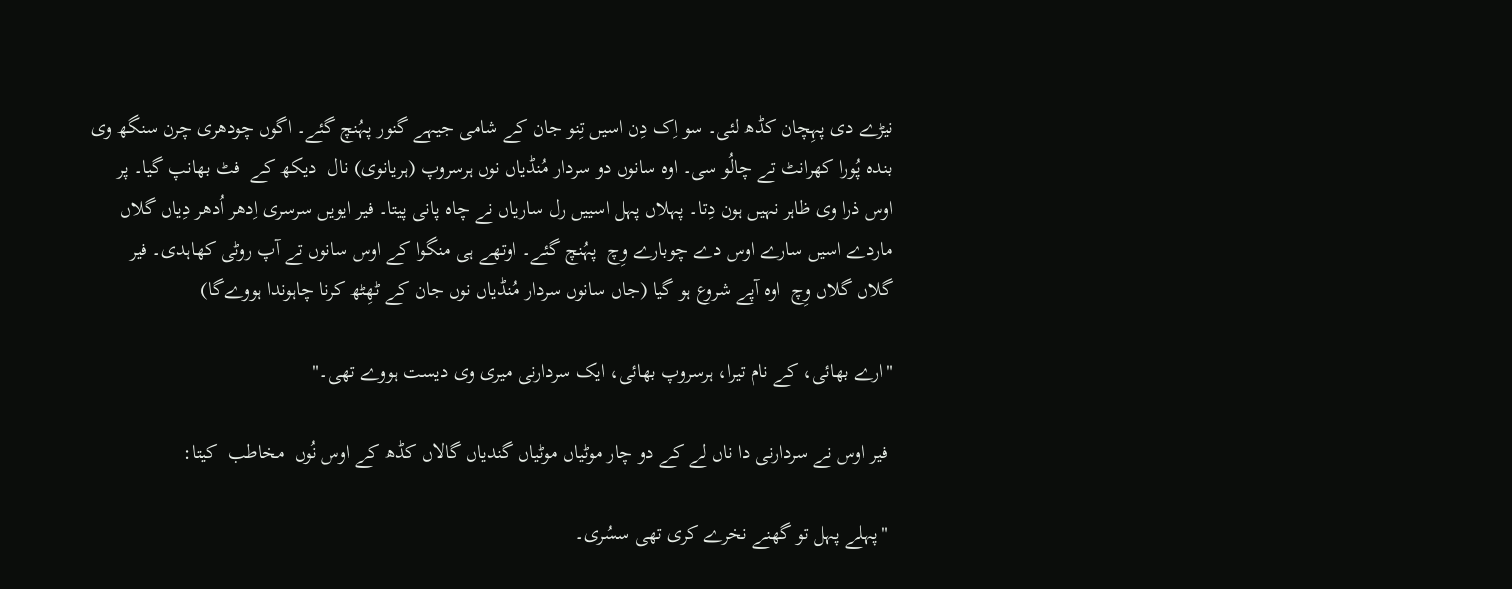نیڑے دی پہِچان کڈھ لئی۔ سو اِک دِن اسیں تِنو جان کے شامی جیہے گنور پہُنچ گئے۔ اگوں چودھری چرن سنگھ وی بندہ پُورا کھرانٹ تے چالُو سی۔ اوہ سانوں دو سردار مُنڈیاں نوں ہرسروپ (ہریانوی) نال  دیکھ کے  فٹ بھانپ گیا۔ پر اوس ذرا وی ظاہر نہیں ہون دِتا۔ پہلاں پہل اسییں رل ساریاں نے چاہ پانی پیتا۔ فیر ایویں سرسری اِدھر اُدھر دِیاں گلاں ماردے اسیں سارے اوس دے چوبارے وِچ  پہُنچ گئے۔ اوتھے ہی منگوا کے اوس سانوں تے آپ روٹی کھاہدی۔ فیر گلاں گلاں وِچ  اوہ آپے شروع ہو گیا (جاں سانوں سردار مُنڈیاں نوں جان کے ٹھِٹھ کرنا چاہوندا ہووےگا)

"ارے بھائی، کے نام تیرا، ہرسروپ بھائی، ایک سردارنی میری وی دیست ہووے تھی۔"

 فیر اوس نے سردارنی دا ناں لے کے دو چار موٹیاں موٹیاں گندیاں گالاں کڈھ کے اوس نُوں  مخاطب  کیتا:

 "پہلے پہل تو گھنے نخرے کری تھی سسُری۔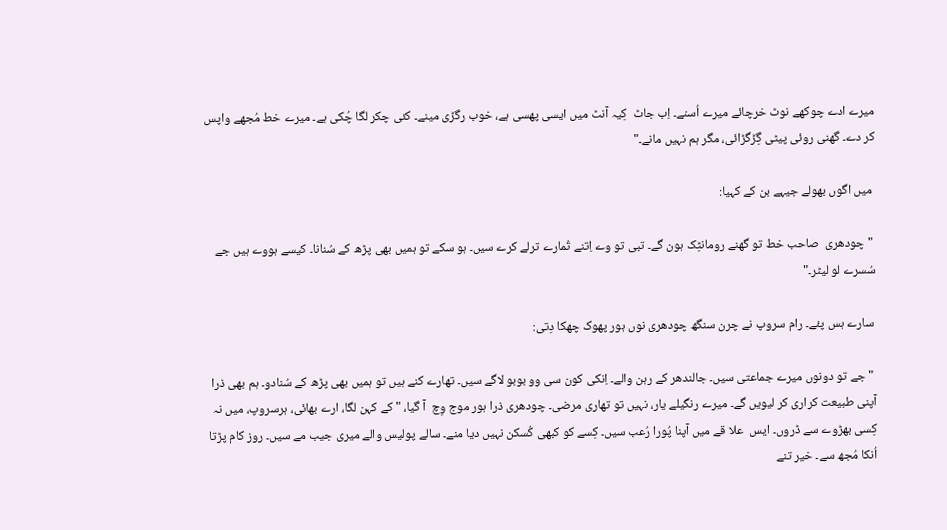میرے ادے چوکھے نوٹ خرچائے میرے اُسنے۔ اِب جاٹ  کِیہ آنٹ میں ایسی پھسی ہے، خوب رگڑی مینے۔ کئی چکر لگا چُکی ہے۔ میرے خط مُجھے واپس کر دے۔ گھنی روئی پیٹی گِڑگڑائی، مگر ہم نہیں مانے۔"

 میں اگوں بھولے جیہے بن کے کہیا:

 "چودھری  صاحب خط تو گھنے رومانٹِک ہون گے۔ تبی تو وے اِتنے تُمارے ترلے کرے سیں۔ ہو سکے تو ہمیں بھی پڑھ کے سُنانا۔ کیسے ہووے ہیں جے سُسرے لو لیٹر۔"

 سارے ہس پئے۔ رام سروپ نے چرن سنگھ چودھری نوں ہور پھوک چھکا دِتی:

 "جے تو دونوں میرے جماعتی سیں۔ جالندھر کے رہن والے۔ اِنکی کون سی وو بوبو لاگے سیں۔ تھارے کنے ہیں تو ہمیں بھی پڑھ کے سُنادو۔ ہم بھی ذرا آپنی طبیعت کراری کر لیویں گے۔ میرے رنگیلے یار، نہیں تو تھاری مرضی۔ چودھری ذرا ہور موج وِچ  آ گیا، "کے کہن لگا، ارے بھائی، ہرسروپ، میں نہ کِسی بھڑوے سے ڈروں۔ ایس  علا قے میں آپنا پُورا رُعب سیں۔ کِسے کو کبھی کُسکن نہیں دیا منے۔ سالے پولیس والے میری جیب مے سیں۔ روز کام پڑتا اُنکا مُجھ سے۔ خیر تنے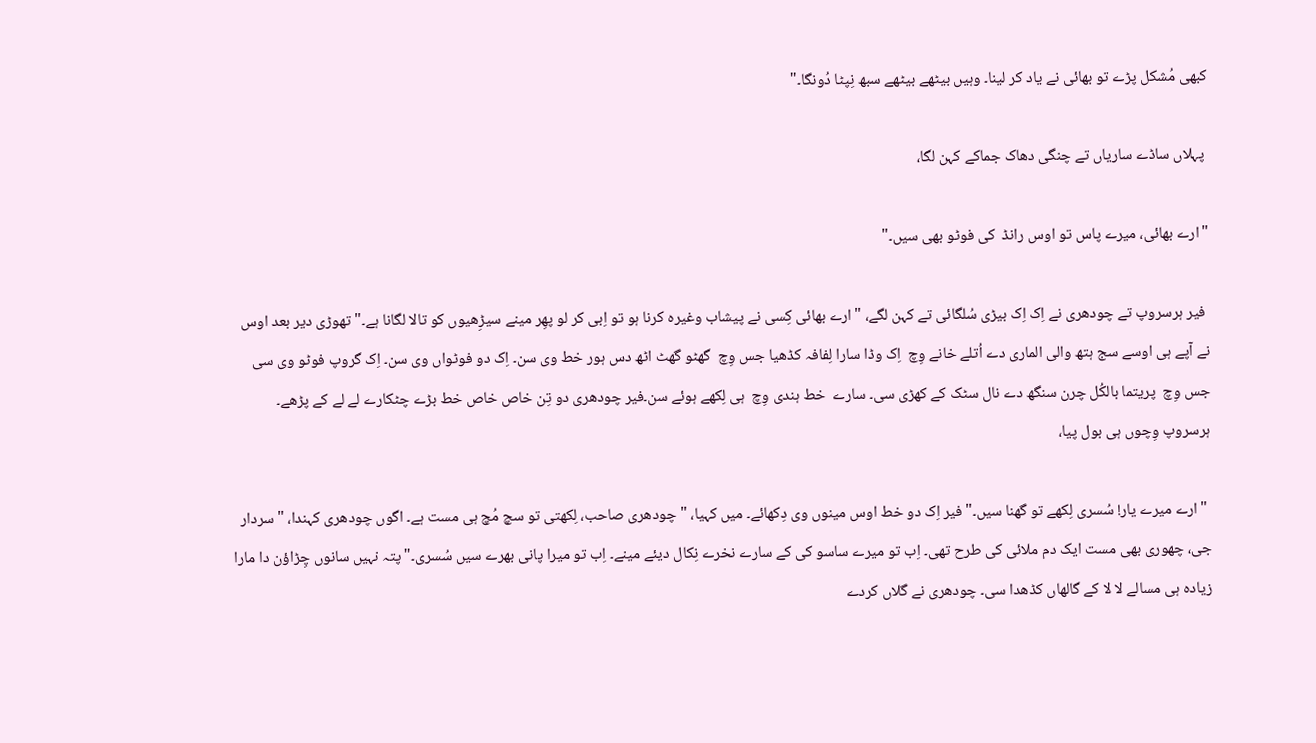کبھی مُشکل پڑے تو بھائی نے یاد کر لینا۔ وہیں بیٹھے بیٹھے سبھ نِپٹا دُونگا۔"

 پہلاں ساڈے ساریاں تے چنگی دھاک جماکے کہن لگا،

"ارے بھائی، میرے پاس تو اوس رانڈ  کی فوٹو بھی سیں۔"

 فیر ہرسروپ تے چودھری نے اِک اِک بیڑی سُلگائی تے کہن لگے، "ارے بھائی کِسی نے پیشاب وغیرہ کرنا ہو تو اِبی کر لو پھِر مینے سیڑِھیوں کو تالا لگانا ہے۔" تھوڑی دیر بعد اوس نے آپے ہی اوسے سج ہتھ والی الماری دے اُتلے خانے وِچ  اِک وڈا سارا لِفافہ کڈھیا جس وِچ  گھٹو گھٹ اٹھ دس ہور خط وی سن۔ اِک دو فوٹواں وی سن۔ اِک گروپ فوٹو وی سی جس وِچ  پریتما بالکُل چرن سنگھ دے نال سٹک کے کھڑی سی۔ سارے  خط ہندی وِچ  ہی لِکھے ہوئے سن۔فیر چودھری دو تِن خاص خاص خط بڑے چٹکارے لے لے کے پڑھے۔ ہرسروپ وِچوں ہی بول پیا،

 "ارے میرے یار! سُسری لِکھے تو گھنا سیں۔"فیر اِک دو خط اوس مینوں وی دِکھائے۔ میں کہیا، "چودھری صاحب، لِکھتی تو سچ مُچ ہی مست ہے۔ اگوں چودھری کہندا، "سردار جی، چھوری بھی مست ایک دم ملائی کی طرح تھی۔ اِب تو میرے ساسو کی کے سارے نخرے نِکال دیئے مینے۔ اِب تو میرا پانی بھرے سیں سُسری۔"پتہ نہیں سانوں چِڑاؤن دا مارا زیادہ ہی مسالے لا لا کے گالھاں کڈھدا سی۔ چودھری نے گلاں کردے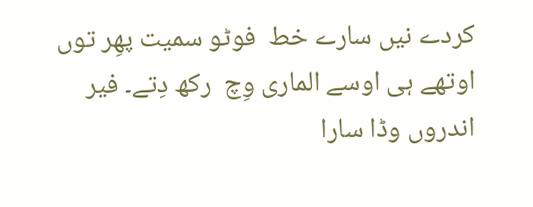کردے نیں سارے خط  فوٹو سمیت پھِر توں اوتھے ہی اوسے الماری وِچ  رکھ دِتے۔ فیر اندروں وڈا سارا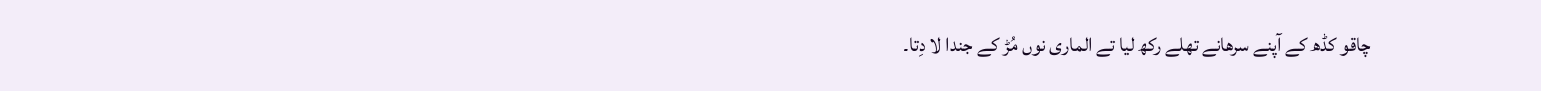چاقو کڈھ کے آپنے سرھانے تھلے رکھ لیا تے الماری نوں مُڑ کے جندا لا دِتا۔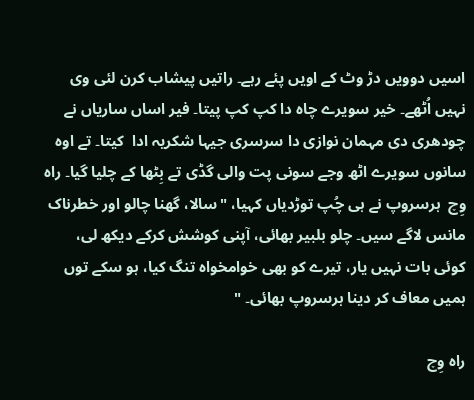اسیں دوویں دڑ وٹ کے اویں پئے رہے۔ راتیں پیشاب کرن لئی وی نہیں اُٹھے۔ خیر سویرے چاہ دا کپ کپ پیتا۔ فیر اساں ساریاں نے چودھری دی مہمان نوازی دا سرسری جیہا شکریہ ادا  کیتا۔ تے اوہ سانوں سویرے اٹھ وجے سونی پت والی گڈی تے بِٹھا کے چلیا گیا۔ راہ وِچ  ہرسروپ نے ہی چُپ توڑدیاں کہیا، "سالا، گھنا چالو اور خطرناک مانس لاگے سیں۔ چلو بلبیر بھائی، آپنی کوشش کرکے دیکھ لی، کوئی بات نہیں یار، تیرے کو بھی خوامخواہ تنگ کیا، ہو سکے توں ہمیں معاف کر دینا ہرسروپ بھائی۔ "

راہ وِچ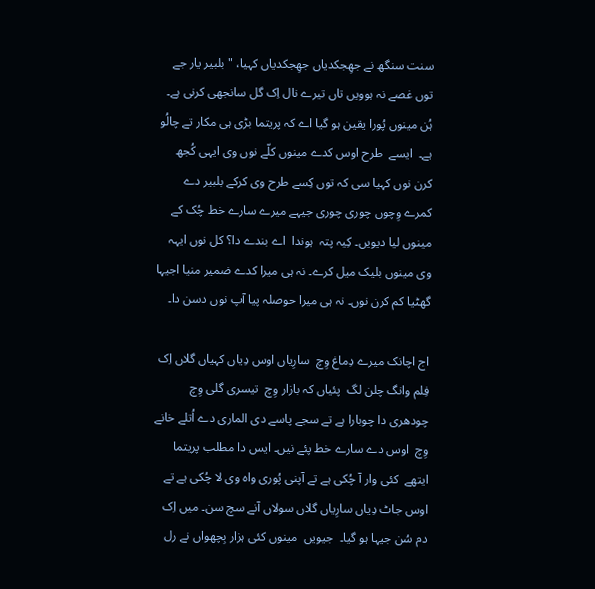سنت سنگھ نے جھِجکدیاں جھِجکدیاں کہیا، "بلبیر یار جے توں غصے نہ ہوویں تاں تیرے نال اِک گل سانجھی کرنی ہے۔ ہُن مینوں پُورا یقین ہو گیا اے کہ پریتما بڑی ہی مکار تے چالُو ہے۔  ایسے  طرح اوس کدے مینوں کلّے نوں وی ایہی کُجھ کرن نوں کہیا سی کہ توں کِسے طرح وی کرکے بلبیر دے کمرے وِچوں چوری چوری جیہے میرے سارے خط چُک کے مینوں لیا دیویں۔ کِیہ پتہ  ہوندا  اے بندے دا؟ کل نوں ایہہ وی مینوں بلیک میل کرے۔ نہ ہی میرا کدے ضمیر منیا اجیہا گھٹیا کم کرن نوں۔ نہ ہی میرا حوصلہ پیا آپ نوں دسن دا۔

اج اچانک میرے دِماغ وِچ  سارِیاں اوس دِیاں کہیاں گلاں اِک فِلم وانگ چلن لگ  پئیاں کہ بازار وِچ  تیسری گلی وِچ  چودھری دا چوبارا ہے تے سجے پاسے دی الماری دے اُتلے خانے وِچ  اوس دے سارے خط پئے نیں۔ ایس دا مطلب پریتما  ایتھے  کئی وار آ چُکی ہے تے آپنی پُوری واہ وی لا چُکی ہے تے اوس جاٹ دِیاں سارِیاں گلاں سولاں آنے سچ سن۔ میں اِک دم سُن جیہا ہو گیا۔  جیویں  مینوں کئی ہزار بِچھواں نے رل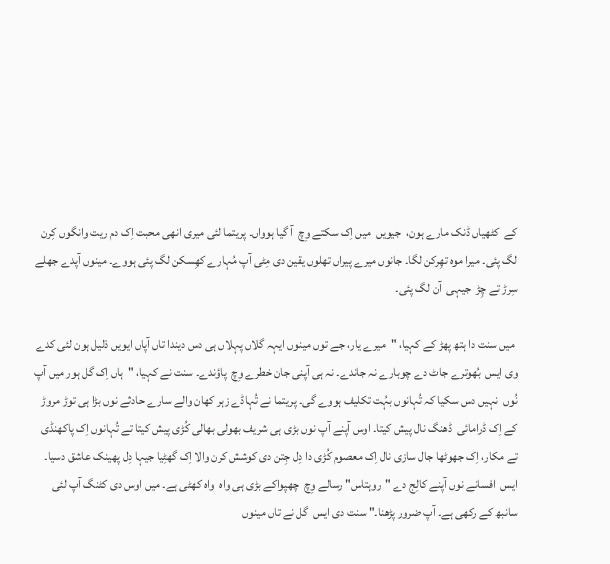کے  کٹھیاں ڈنک مارے ہون،  جیویں  میں اِک سکتے وِچ  آ گیا ہوواں۔ پریتما لئی میری انھی محبت اِک دم ریت وانگوں کِرن لگ پئی۔ میرا موہ تھِرکن لگا۔ جانوں میرے پیراں تھلوں یقین دی مِٹی آپ مُہارے کھِسکن لگ پئی ہووے۔ مینوں آپدے جھلے سِرڑ تے چِڑ  جیہی  آن لگ پئی۔

 میں سنت دا ہتھ پھڑ کے کہیا، "میرے یار، جے توں مینوں ایہہ گلاں پہلاں ہی دس دیندا تاں آپاں ایویں ذلیل ہون لئی کدے وی ایس  بُھوترے جاٹ دے چوبارے نہ جاندے۔ نہ ہی آپنی جان خطرے وِچ  پاؤندے۔ سنت نے کہیا، "ہاں اِک گل ہور میں آپ نُوں  نہیں دس سکیا کہ تُہانوں بہُت تکلیف ہووے گی۔ پریتما نے تُہاڈے زہر کھان والے سارے حادثے نوں بڑا ہی توڑ مروڑ کے اِک ڈرامائی  ڈھنگ نال پیش کیتا۔ اوس آپنے آپ نوں بڑی ہی شریف بھولی بھالی کُڑی پیش کیتا تے تُہانوں اِک پاکھنڈی تے مکار، اِک جھوٹھا جال سازی نال اِک معصوم کُڑی دا دِل جِتن دی کوشش کرن والا اِک گھٹِیا جیہا دِل پھینک عاشق دسیا۔ ایس  افسانے نوں آپنے کالِج دے "روہتاس" رسالے وِچ  چھپواکے بڑی ہی واہ  واہ کھٹی ہے۔ میں اوس دی کٹنگ آپ لئی سانبھ کے رکھی ہے۔ آپ ضرور پڑھنا۔" سنت دی ایس  گل نے تاں مینوں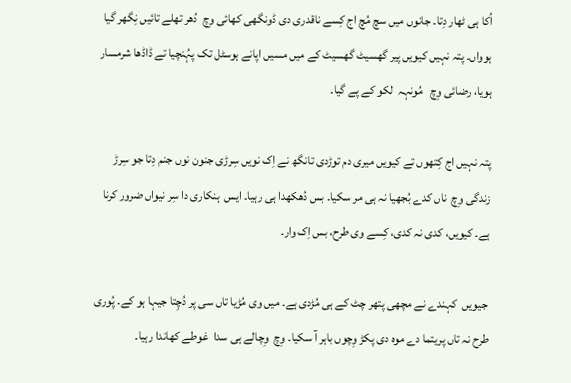اُکا ہی ٹھار دِتا۔ جانوں میں سچ مُچ اج کِسے ناقدری دی ڈونگھی کھائی وِچ  دُھر تھلے تائیں نِگھر گیا ہوواں۔ پتہ نہیں کیویں پیر گھسیٹ گھسیٹ کے میں مسیں اپانے ہوسٹل تک پہُنچیا تے ڈاڈھا شرمسار ہویا، رضائی وِچ   مُونہہ  لکو کے پے گیا۔

پتہ نہیں اج کِتھوں تے کیویں میری دم توڑدی تانگھ نے اِک نویں سِرڑی جنون نوں جنم دِتا جو سِرڑ زندگی وِچ  ناں کدے بُجھیا نہ ہی مر سکیا۔ بس دُھکھدا ہی رہیا۔ ایس  ہنکاری دا سِر نیواں ضرور کرنا ہے۔ کیویں، کدی نہ کدی، کِسے وی طرح، بس اِک وار۔

 جیویں  کہندے نے مچھی پتھر چٹ کے ہی مُڑدی ہے۔ میں وی مُڑیا تاں سی پر دُچِتا جیہا ہو کے۔ پُوری طرح نہ تاں پریتما دے موہ دی پکڑ وِچوں باہر آ سکیا۔ وِچ  وِچالے ہی سدا  غوطے کھاندا رہیا۔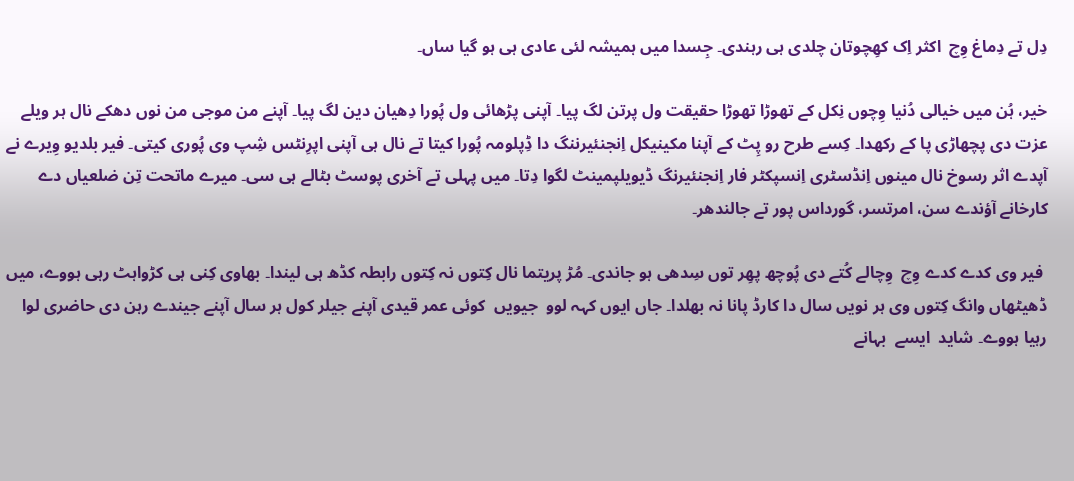دِل تے دِماغ وِچ  اکثر اِک کھِچوتان چلدی ہی رہندی۔ جِسدا میں ہمیشہ لئی عادی ہی ہو گیا ساں۔

خیر، ہُن میں خیالی دُنیا وِچوں نِکل کے تھوڑا تھوڑا حقیقت ول پرتن لگ پیا۔ آپنی پڑھائی ول پُورا دِھیان دین لگ پیا۔ آپنے من موجی من نوں دھکے نال ہر ویلے عزت دی پچھاڑی پا کے رکھدا۔ کِسے طرح رو پِٹ کے آپنا مکینیکل اِنجنئیرننگ دا ڈِپلومہ پُورا کیتا تے نال ہی آپنی اپرِنٹس شِپ وی پُوری کیتی۔ فیر بلدیو وِیرے نے آپدے اثر رسوخ نال مینوں اِنڈسٹری اِنسپکٹر فار اِنجنئیرنگ ڈیویلپمینٹ لگوا دِتا۔ میں پہلی تے آخری پوسٹ بٹالے ہی سی۔ میرے ماتحت تِن ضلعیاں دے کارخانے آؤندے سن، امرتسر، گورداس پور تے جالندھر۔

 فیر وی کدے کدے وِچ  وِچالے کُتے دی پُوچھ پھِر توں سِدھی ہو جاندی۔ مُڑ پریتما نال کِتوں نہ کِتوں رابطہ کڈھ ہی لیندا۔ بھاوی کِنی ہی کڑواہٹ رہی ہووے، میں ڈھیٹھاں وانگ کِتوں وی ہر نویں سال دا کارڈ پانا نہ بھلدا۔ جاں ایوں کہہ لوو  جیویں  کوئی عمر قیدی آپنے جیلر کول ہر سال آپنے جیندے رہن دی حاضری لوا رہیا ہووے۔ شاید  ایسے  بہانے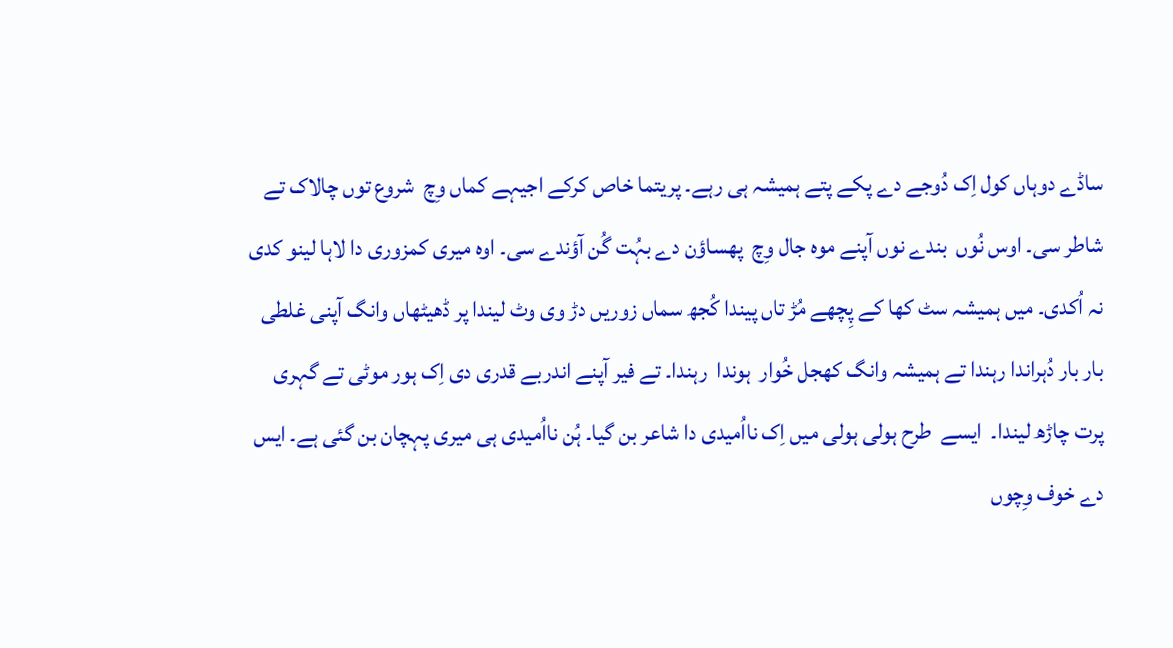ساڈے دوہاں کول اِک دُوجے دے پکے پتے ہمیشہ ہی رہے۔ پریتما خاص کرکے اجیہے کماں وِچ  شروع توں چالاک تے شاطر سی۔ اوس نُوں  بندے نوں آپنے موہ جال وِچ  پھساؤن دے بہُت گُن آؤندے سی۔ اوہ میری کمزوری دا لاہا لینو کدی نہ اُکدی۔ میں ہمیشہ سٹ کھا کے پِچھے مُڑ تاں پیندا کُجھ سماں زوریں دڑ وی وٹ لیندا پر ڈھیٹھاں وانگ آپنی غلطی بار بار دُہراندا رہندا تے ہمیشہ وانگ کھجل خُوار  ہوندا  رہندا۔ تے فیر آپنے اندربے قدری دی اِک ہور موٹی تے گہری پرت چاڑھ لیندا۔  ایسے  طرح ہولی ہولی میں اِک نااُمیدی دا شاعر بن گیا۔ ہُن نااُمیدی ہی میری پہچان بن گئی ہے۔ ایس دے خوف وِچوں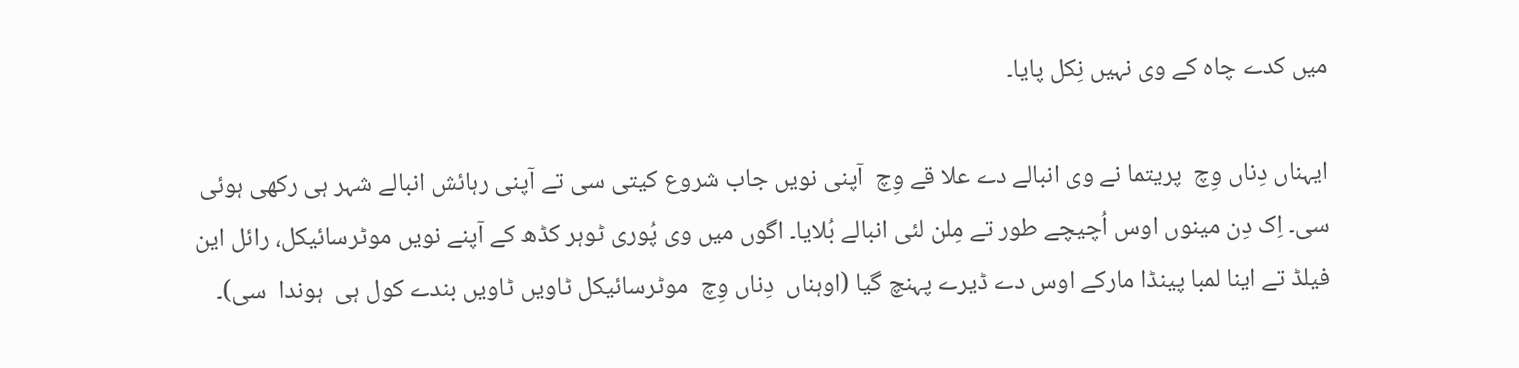میں کدے چاہ کے وی نہیں نِکل پایا۔

ایہناں دِناں وِچ  پریتما نے وی انبالے دے علا قے وِچ  آپنی نویں جاب شروع کیتی سی تے آپنی رہائش انبالے شہر ہی رکھی ہوئی سی۔ اِک دِن مینوں اوس اُچیچے طور تے مِلن لئی انبالے بُلایا۔ اگوں میں وی پُوری ٹوہر کڈھ کے آپنے نویں موٹرسائیکل، رائل این فیلڈ تے اینا لمبا پینڈا مارکے اوس دے ڈیرے پہنچ گیا (اوہناں  دِناں وِچ  موٹرسائیکل ٹاویں ٹاویں بندے کول ہی  ہوندا  سی)۔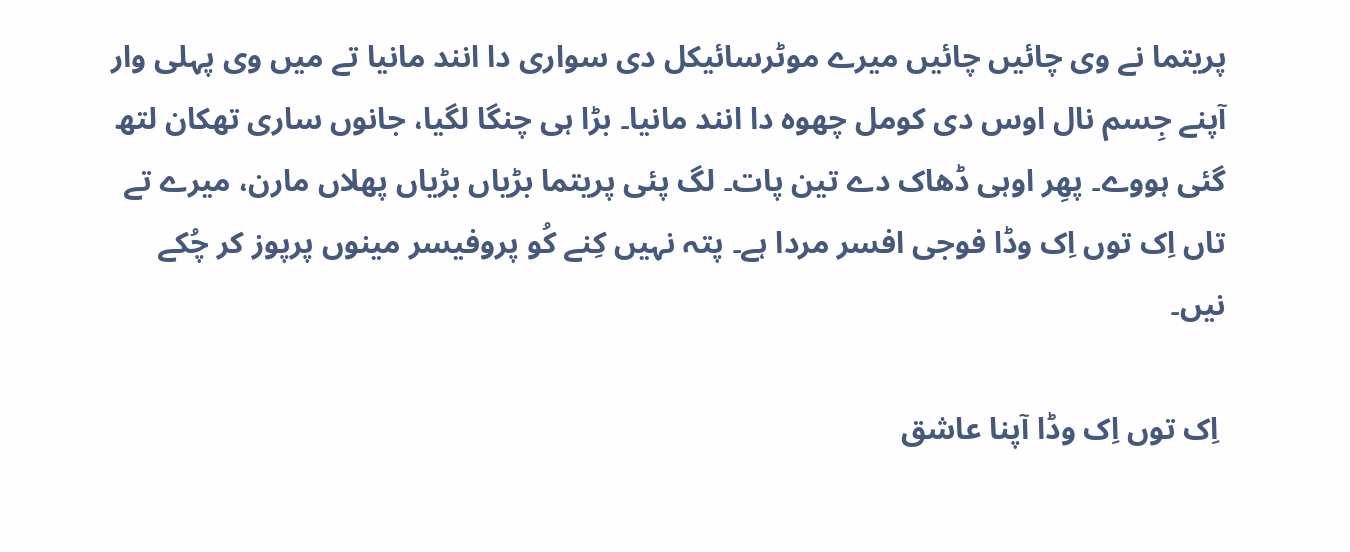پریتما نے وی چائیں چائیں میرے موٹرسائیکل دی سواری دا انند مانیا تے میں وی پہلی وار آپنے جِسم نال اوس دی کومل چھوہ دا انند مانیا۔ بڑا ہی چنگا لگیا، جانوں ساری تھکان لتھ گئی ہووے۔ پھِر اوہی ڈھاک دے تین پات۔ لگ پئی پریتما بڑیاں بڑیاں پھلاں مارن، میرے تے تاں اِک توں اِک وڈا فوجی افسر مردا ہے۔ پتہ نہیں کِنے کُو پروفیسر مینوں پرپوز کر چُکے نیں۔

 اِک توں اِک وڈا آپنا عاشق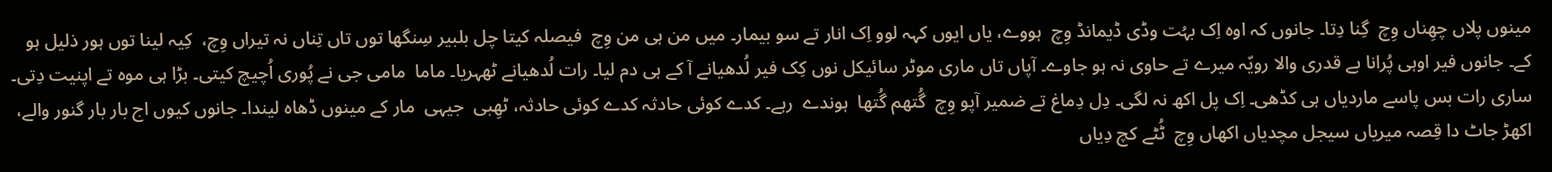مینوں پلاں چھِناں وِچ  گِنا دِتا۔ جانوں کہ اوہ اِک بہُت وڈی ڈیمانڈ وِچ  ہووے، یاں ایوں کہہ لوو اِک انار تے سو بیمار۔ میں من ہی من وِچ  فیصلہ کیتا چل بلبیر سِنگھا توں تاں تِناں نہ تیراں وِچ،  کِیہ لینا توں ہور ذلیل ہو کے۔ جانوں فیر اوہی پُرانا بے قدری والا رویّہ میرے تے حاوی نہ ہو جاوے۔ آپاں تاں ماری موٹر سائیکل نوں کِک فیر لُدھیانے آ کے ہی دم لیا۔ رات لُدھیانے ٹھہریا۔ ماما  مامی جی نے پُوری اُچیچ کیتی۔ بڑا ہی موہ تے اپنیت دِتی۔ ساری رات بس پاسے ماردیاں ہی کڈھی۔ اِک پل اکھ نہ لگی۔ دِل دِماغ تے ضمیر آپو وِچ  گُتھم گُتھا  ہوندے  رہے۔ کدے کوئی حادثہ کدے کوئی حادثہ، ٹھِبی  جیہی  مار کے مینوں ڈھاہ لیندا۔ جانوں کیوں اج بار بار گنور والے، اکھڑ جاٹ دا قِصہ میریاں سیجل مچدیاں اکھاں وِچ  ٹُٹے کچ دِیاں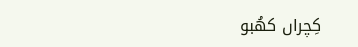کِچراں کھُبو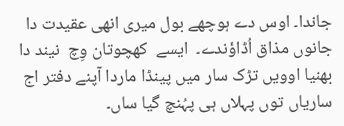جاندا۔ اوس دے ہوچھے بول میری انھی عقیدت دا جانوں مذاق اُڈاؤندے۔  ایسے  کھچوتان وِچ  نیند دا بھنیا اوویں تڑک سار میں پینڈا ماردا آپنے دفتر اج ساریاں توں پہلاں ہی پہُنچ گیا ساں۔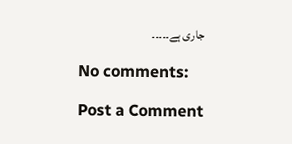جاری ہے۔۔۔۔۔

No comments:

Post a Comment